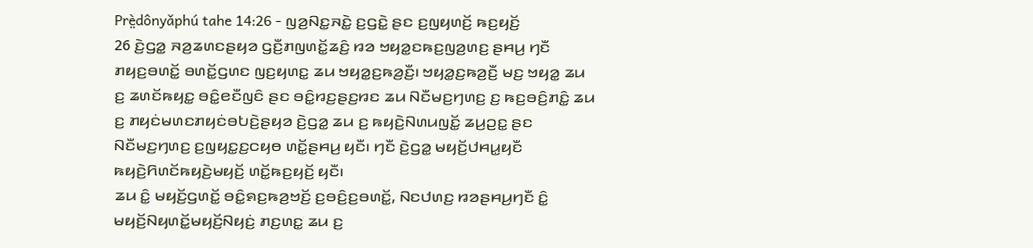Prè̤dônyǎphú tahe 14:26 - ꤜꤤ꤬ꤡꤢ꤭ꤏꤢꤧ꤭ ꤢ꤬ꤞꤢꤧ꤭ ꤔꤢ ꤢ꤬ꤜꤟꤛꤢꤩ꤬ ꤒꤢ꤬ꤟꤢꤩ꤬
26 ꤢꤧ꤬ꤞꤤ꤭ ꤏꤤ꤬ꤘꤛꤢꤔꤟꤤ ꤞꤢꤪ꤬ꤊꤜꤛꤢꤩ꤭ꤘꤢꤨ꤬ ꤙꤤ ꤠꤟꤤ꤭ꤢꤒꤢ꤬ꤜꤤ꤬ꤛꤢ꤬ ꤔꤌꤣ꤬ ꤚꤢꤪ ꤊꤟꤢ꤬ꤋꤛꤢꤩ꤭ ꤋꤛꤢꤩ꤭ꤞꤛꤢ ꤜꤢ꤬ꤟꤛꤢ꤭ ꤘꤣ ꤠꤟꤤ꤭ꤢ꤬ꤒꤤ꤬ꤢꤪ꤬꤯ ꤠꤟꤤ꤭ꤢ꤬ꤒꤤ꤬ꤢꤪ꤬ ꤗꤢ꤬ ꤠꤟꤤ꤭ ꤘꤣ ꤢ꤬ ꤘꤛꤢꤩꤒꤟꤢ꤭ ꤋꤢꤨ꤭ꤕꤢꤪꤜꤢꤨ ꤔꤢ ꤋꤢꤨ꤭ꤙꤢ꤬ꤔꤢ꤬ꤙꤢ ꤘꤣ ꤡꤢꤪꤗꤢ꤬ꤚꤛꤢ꤬ ꤢ꤬ ꤒꤢ꤬ꤋꤢꤨ꤬ꤊꤢꤨ꤭ ꤘꤣ ꤢ꤬ ꤊꤟꤢꤦꤗꤛꤢꤊꤟꤢꤦꤋꤝꤢꤧ꤬ꤔꤟꤤ ꤢꤧ꤬ꤞꤤ꤭ ꤘꤣ ꤢ꤬ ꤒꤟꤢꤧ꤬ꤡꤛꤣꤜꤢꤩ꤭ ꤘꤣ꤬ꤑꤢ꤭ ꤔꤢ ꤡꤢꤪꤗꤢ꤬ꤚꤛꤢ꤬ ꤢ꤬ꤜꤟꤢ꤭ꤢ꤬ꤍꤟꤥ ꤛꤢꤩ꤭ꤔꤌꤣ꤬ ꤟꤢꤪ꤯ ꤚꤢꤪ ꤢꤧ꤬ꤞꤤ꤭ ꤗꤟꤢꤩ꤬ꤓꤌꤣ꤭ꤟꤢꤪ ꤒꤟꤢꤧ꤬ꤖꤛꤢꤩꤒꤟꤢꤧ꤬ꤗꤟꤢꤩ꤬ ꤛꤢꤩ꤭ꤒꤢ꤬ꤟꤢꤩ꤬ ꤟꤢꤪ꤯
ꤘꤣ ꤢꤨ꤭ ꤗꤟꤢꤩ꤬ꤞꤛꤢꤩ꤭ ꤋꤢꤨ꤭ꤎꤢ꤬ꤒꤤ꤬ꤠꤢꤩ꤬ ꤢ꤬ꤋꤢꤨ꤬ꤢ꤬ꤋꤛꤢꤩ꤭, ꤡꤢꤓꤛꤢ꤬ ꤙꤤꤔꤌꤣ꤬ꤚꤢꤪ ꤢꤨ꤭ ꤗꤟꤢꤩ꤬ꤡꤟꤛꤢꤩ꤭ꤗꤟꤢꤩ꤬ꤡꤟꤢꤦ꤬ ꤊꤢ꤬ꤛꤢ꤭ ꤘꤣ ꤢ꤬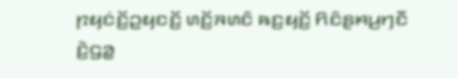ꤐꤟꤢꤦꤢꤩ꤬ꤑꤟꤢꤢꤩ꤬ ꤛꤢꤩ꤬ꤏꤛꤢꤨ ꤒꤢ꤬ꤟꤢꤩ꤬ ꤖꤢꤨꤔꤌꤣ꤬ꤚꤢꤪ ꤢꤧ꤬ꤞꤤ꤭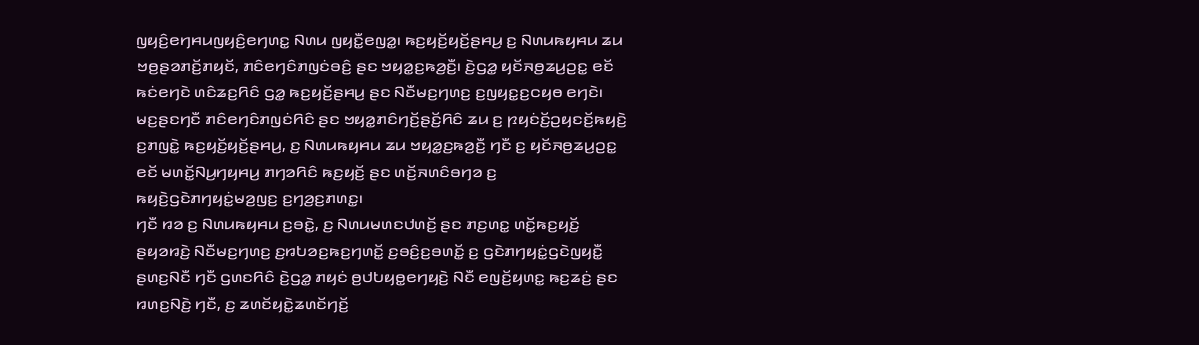ꤜꤟꤢꤨ꤬ꤕꤚꤌꤣꤜꤟꤢꤨ꤬ꤕꤚꤛꤢ꤭ ꤡꤛꤣ ꤜꤟꤢꤪ꤭ꤕꤜꤤ꤭꤯ ꤒꤢ꤬ꤟꤢꤩ꤬ꤟꤢꤩ꤬ꤔꤌꤣ꤬ ꤢ꤬ ꤡꤛꤣꤒꤟꤌꤣ ꤘꤣ ꤠꤥ꤬ꤔꤤꤊꤢꤩ꤬ꤊꤟꤢꤩ, ꤊꤢꤨꤕꤚꤢꤨꤊꤜꤢꤦꤋꤢꤨ꤬ ꤔꤢ ꤠꤟꤤ꤭ꤢ꤬ꤒꤤ꤬ꤢꤪ꤬꤯ ꤢꤧ꤬ꤞꤤ꤭ ꤟꤢꤩꤏꤥ꤬ꤘꤣ꤬ꤑꤢ꤭ ꤕꤢꤩ ꤒꤢꤦꤕꤚꤢꤧ ꤛꤢꤨꤘꤢ꤬ꤖꤢꤨ ꤞꤤ꤭ ꤒꤢ꤬ꤟꤢꤩ꤬ꤔꤌꤣ꤬ ꤔꤢ ꤡꤢꤪꤗꤢ꤬ꤚꤛꤢ꤬ ꤢ꤬ꤜꤟꤢ꤭ꤢ꤬ꤍꤟꤥ ꤕꤚꤢꤧ꤯
ꤗꤢ꤬ꤔꤢꤚꤢꤪ ꤊꤢꤨꤕꤚꤢꤨꤊꤜꤢꤦꤖꤢꤨ ꤔꤢ ꤠꤟꤤ꤭ꤊꤢꤨꤚꤢꤩ꤬ꤔꤢꤩ꤬ꤖꤢꤨ ꤘꤣ ꤢ꤬ ꤐꤟꤢꤦꤢꤩ꤬ꤑꤟꤢꤢꤩ꤬ꤒꤟꤢꤧ꤬ ꤢ꤬ꤊꤜꤢꤧ꤭ ꤒꤢ꤬ꤟꤢꤩ꤬ꤟꤢꤩ꤬ꤔꤌꤣ꤬, ꤢ꤬ ꤡꤛꤣꤒꤟꤌꤣ ꤘꤣ ꤠꤟꤤ꤭ꤢ꤬ꤒꤤ꤬ꤢꤪ꤬ ꤚꤢꤪ ꤢ꤬ ꤟꤢꤩꤏꤥ꤬ꤘꤣ꤬ꤑꤢ꤭ ꤕꤢꤩ ꤗꤛꤢꤩ꤭ꤡꤣ꤬ꤚꤟꤌꤣ꤬ ꤊꤚꤤꤖꤢꤨ ꤒꤢ꤬ꤟꤢꤩ꤬ ꤔꤢ ꤛꤢꤩ꤬ꤏꤛꤢꤨꤋꤚꤤ ꤢ꤬ ꤒꤟꤢꤧ꤬ꤞꤢꤧꤊꤚꤟꤢꤦ꤭ꤗꤤ꤬ꤜꤢ꤬ ꤢ꤬ꤚꤤ꤬ꤢ꤬ꤊꤛꤢ꤭꤯
ꤚꤢꤪ ꤙꤤ ꤢ꤬ ꤡꤛꤣꤒꤟꤌꤣ ꤢ꤬ꤋꤢꤧ꤭, ꤢ꤬ ꤡꤛꤣꤗꤛꤢꤓꤛꤢꤩ꤬ ꤔꤢ ꤊꤢ꤬ꤛꤢ꤭ ꤛꤢꤩ꤭ꤒꤢ꤬ꤟꤢꤩ꤬ ꤔꤟꤤꤙꤢꤧ꤬ ꤡꤢꤪꤗꤢ꤬ꤚꤛꤢ꤬ ꤢ꤬ꤙꤝꤤꤢ꤬ꤒꤢ꤬ꤚꤛꤢꤩ꤭ ꤢ꤬ꤋꤢꤨ꤬ꤢ꤬ꤋꤛꤢꤩ꤭ ꤢ꤬ ꤞꤢꤧꤊꤚꤟꤢꤦ꤭ꤞꤢꤧꤜꤟꤢꤪ꤭ ꤔꤛꤢ꤬ꤡꤢꤪ ꤚꤢꤪ ꤞꤛꤢꤖꤢꤨ ꤢꤧ꤬ꤞꤤ꤭ ꤊꤟꤢꤦ ꤥ꤬ꤓꤝꤟꤥ꤭ꤕꤚꤟꤢꤧ꤬ ꤡꤢꤪ ꤕꤜꤢꤩ꤬ꤟꤛꤢ꤭ ꤒꤢ꤬ꤘꤢꤦ꤬ ꤔꤢ ꤙꤛꤢ꤬ꤡꤢꤧ꤬ ꤚꤢꤪ, ꤢ꤬ ꤘꤛꤢꤩꤟꤢꤧ꤭ꤘꤛꤢꤩꤚꤢꤩ꤬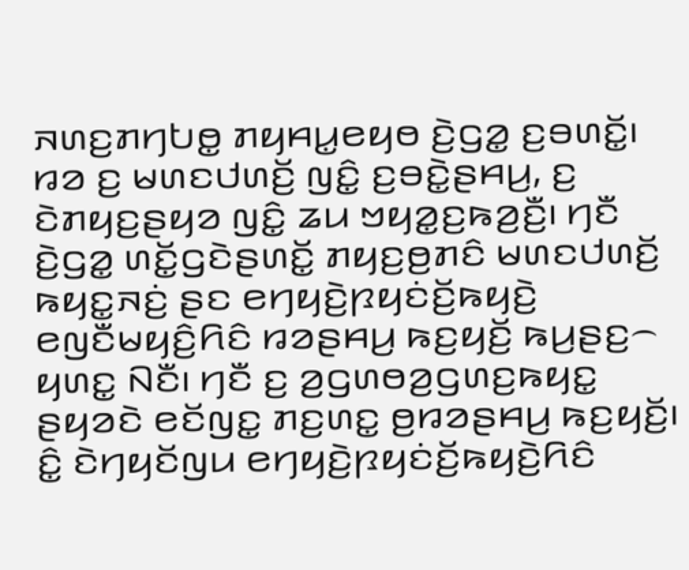ꤏꤛꤢ꤬ꤊꤚꤝꤥ꤭ ꤊꤟꤌꤣ꤭ꤕꤟꤥ ꤢꤧ꤬ꤞꤤ꤭ ꤢ꤬ꤋꤛꤢꤩ꤭꤯
ꤙꤤ ꤢ꤬ ꤗꤛꤢꤓꤛꤢꤩ꤬ ꤜꤢꤨ꤭ ꤢ꤬ꤋꤢꤧ꤭ꤔꤌꤣ꤬, ꤢ꤬ ꤢꤧꤊꤟꤢ꤬ꤔꤟꤤ ꤜꤢꤨ꤭ ꤘꤣ ꤠꤟꤤ꤭ꤢ꤬ꤒꤤ꤬ꤢꤪ꤬꤯ ꤚꤢꤪ ꤢꤧ꤬ꤞꤤ꤭ ꤛꤢꤩ꤭ꤞꤢꤧꤔꤛꤢꤩ꤭ ꤊꤟꤢ꤬ꤥ꤬ꤊꤢꤨ ꤗꤛꤢꤓꤛꤢꤩ꤬ ꤒꤟꤢ꤭ꤏꤢꤦ꤬ ꤔꤢ ꤕꤚꤟꤢꤧ꤬ꤐꤟꤢꤦꤢꤩ꤬ꤒꤟꤢꤧ꤬ ꤕꤜꤢꤪꤗꤟꤢꤨ꤬ꤖꤢꤨ ꤙꤤꤔꤌꤣ꤬ ꤒꤢ꤬ꤟꤢꤩ꤬ ꤒꤣ꤬ꤔꤢ꤬꤮ ꤟꤛꤢ꤭ ꤡꤢꤪ꤯ ꤚꤢꤪ ꤢ꤬ ꤤ꤬ꤞꤛꤥꤤ꤬ꤞꤛꤢ꤬ꤒꤟꤢ꤭ ꤔꤟꤤꤢꤧ ꤕꤢꤩꤜꤢ꤭ ꤊꤢ꤬ꤛꤢ꤭ ꤥ꤬ꤙꤤꤔꤌꤣ꤬ ꤒꤢ꤬ꤟꤢꤩ꤬꤯ ꤢꤨ꤭ ꤢꤧꤚꤟꤢꤩꤜꤣ ꤕꤚꤟꤢꤧ꤬ꤐꤟꤢꤦꤢꤩ꤬ꤒꤟꤢꤧ꤬ꤖꤢꤨ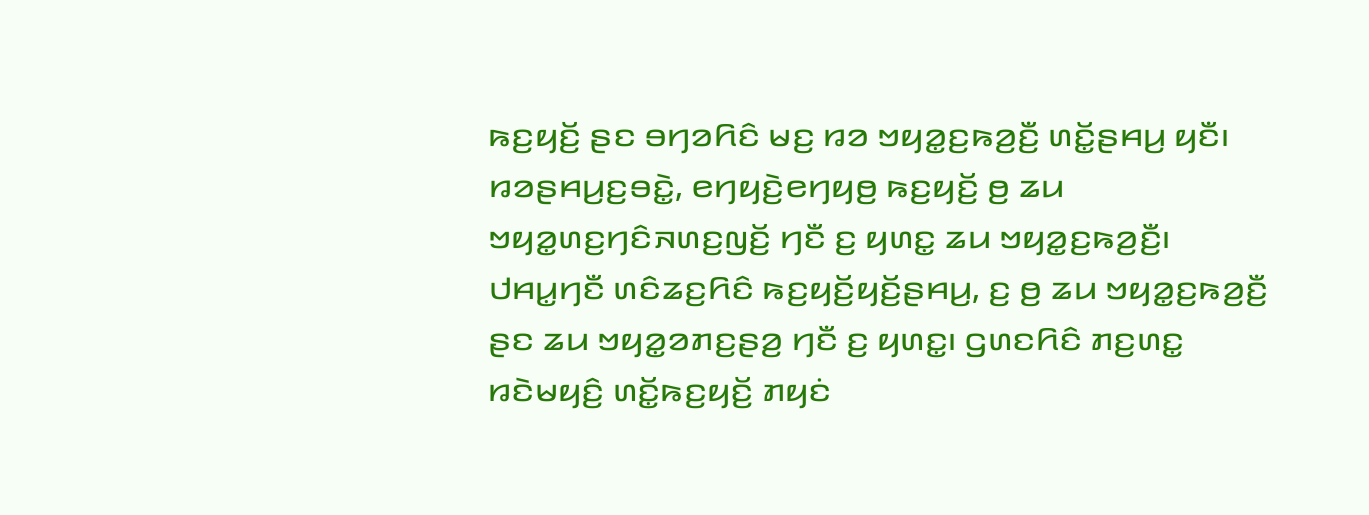ꤒꤢ꤬ꤟꤢꤩ꤬ ꤔꤢ ꤋꤚꤤꤖꤢꤨ ꤗꤢ꤬ ꤙꤤ ꤠꤟꤤ꤭ꤢ꤬ꤒꤤ꤬ꤢꤪ꤬ ꤛꤢꤩ꤭ꤔꤌꤣ꤬ ꤟꤢꤪ꤯
ꤙꤤꤔꤌꤣ꤬ꤢ꤬ꤋꤢꤧ꤭, ꤕꤚꤟꤢꤧ꤬ꤕꤚꤟꤥ꤬ ꤒꤢ꤬ꤟꤢꤩ꤬ ꤥ꤬ ꤘꤣ ꤠꤟꤤ꤭ꤛꤢ꤬ꤚꤢꤨꤏꤛꤢ꤬ꤜꤢꤩ꤬ ꤚꤢꤪ ꤢ꤬ ꤟꤛꤢ꤭ ꤘꤣ ꤠꤟꤤ꤭ꤢ꤬ꤒꤤ꤬ꤢꤪ꤬꤯
ꤓꤌꤣ꤭ꤚꤢꤪ ꤛꤢꤨꤘꤢ꤬ꤖꤢꤨ ꤒꤢ꤬ꤟꤢꤩ꤬ꤟꤢꤩ꤬ꤔꤌꤣ꤬, ꤢ꤬ ꤥ꤬ ꤘꤣ ꤠꤟꤤ꤭ꤢ꤬ꤒꤤ꤬ꤢꤪ꤬ ꤔꤢ ꤘꤣ ꤠꤟꤤ꤭ꤤꤊꤢ꤬ꤔꤤ꤬ ꤚꤢꤪ ꤢ꤬ ꤟꤛꤢ꤭꤯ ꤞꤛꤢꤖꤢꤨ ꤊꤢ꤬ꤛꤢ꤭ ꤙꤢꤧꤗꤟꤢꤨ꤬ ꤛꤢꤩ꤭ꤒꤢ꤬ꤟꤢꤩ꤬ ꤊꤟꤢꤦ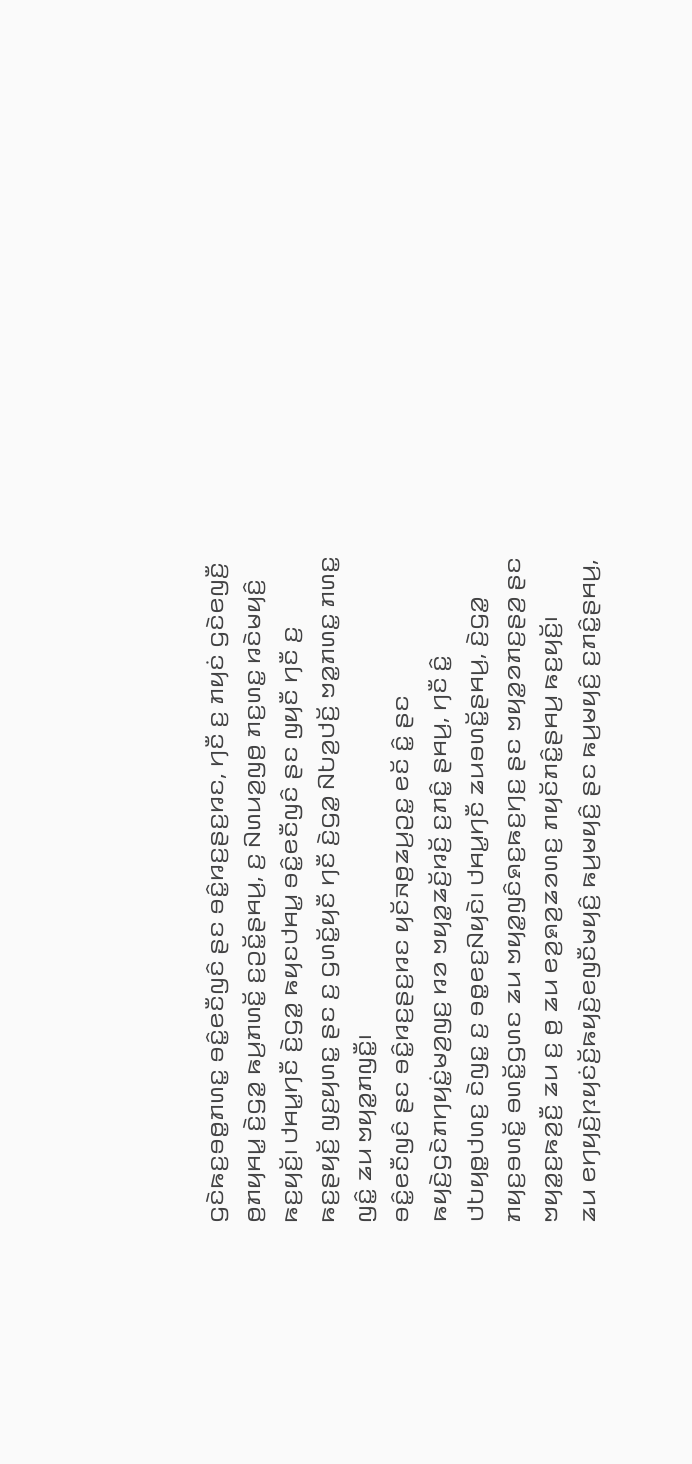ꤞꤢꤧꤒꤢ꤬ꤋꤥ꤭ꤊꤛꤢ꤭ ꤋꤢꤨ꤭ꤕꤢꤪꤜꤢꤨ ꤔꤢ ꤋꤢꤨ꤭ꤙꤢ꤬ꤔꤢ꤬ꤙꤢ, ꤚꤢꤪ ꤢ꤬ ꤊꤟꤢꤦ ꤞꤢꤧꤕꤜꤢꤪ꤬ ꤥ꤬ꤊꤟꤌꤣ꤭ ꤢꤧ꤬ꤞꤤ꤭ ꤒꤣ꤬ꤊꤛꤢꤩ꤭ ꤢ꤬ꤑꤢꤩ꤭ꤔꤌꤣ꤬, ꤢ꤬ ꤡꤛꤣꤤ꤬ꤜꤥ꤬ ꤊꤢ꤬ꤛꤢ꤭ ꤙꤢꤧꤗꤟꤢꤨ꤬ ꤒꤢ꤬ꤟꤢꤩ꤬꤯ ꤓꤌꤣ꤭ꤚꤢꤪ ꤢꤧ꤬ꤞꤤ꤭ ꤒꤟꤢꤓꤌꤣ꤭ ꤋꤢꤨ꤭ꤕꤢꤪꤜꤢꤨ ꤔꤢ ꤜꤟꤢꤪ ꤚꤢꤪ ꤢ꤬ ꤒꤢ꤬ꤔꤟꤢꤩ꤬ ꤜꤢ꤬ꤟꤛꤢ꤭ ꤔꤢ ꤢ꤬ ꤞꤛꤢꤩ꤭ꤟꤢꤪ ꤚꤢꤪ ꤢꤧ꤬ꤞꤤ꤭ ꤡꤝꤤ꤬ꤓꤢꤩ꤬ ꤠꤤ꤭ꤊꤛꤢ꤭ ꤊꤛꤢ꤭ ꤜꤢꤨ꤭ ꤘꤣ ꤠꤟꤤ꤭ꤊꤜꤢꤪ꤭꤯
ꤋꤢꤨ꤭ꤕꤢꤪꤜꤢꤨ ꤔꤢ ꤋꤢꤨ꤭ꤙꤢ꤬ꤔꤢ꤬ꤙꤢ ꤟꤢꤩꤏꤥ꤬ꤘꤣ꤬ꤑꤢ꤭ ꤕꤢꤩ ꤢꤨ꤭ ꤔꤢ ꤒꤟꤢꤧ꤬ꤞꤢꤧꤊꤚꤟꤢꤦ꤭ꤗꤤ꤬ꤜꤢ꤬ ꤙꤤ ꤠꤟꤤ꤭ꤘꤢꤩ꤬ꤙꤢꤩ꤬ ꤢ꤬ꤊꤢꤨ꤭ ꤔꤌꤣ꤬, ꤚꤢꤪ ꤢꤨ꤭ ꤓꤝꤟꤥ꤭ꤓꤛꤢ꤬ ꤢꤧꤜꤢ꤭ ꤢ꤬ ꤋꤥ꤭ꤕꤢ꤬ꤡꤟꤢꤧ꤯ ꤓꤌꤣ꤭ꤚꤢꤪ ꤘꤣꤋꤛꤢꤩ꤭ꤔꤌꤣ꤬, ꤢꤧ꤬ꤞꤤ꤭ ꤊꤟꤢ꤬ꤋꤛꤢꤩ꤭ ꤋꤛꤢꤩ꤭ꤞꤛꤢ ꤘꤣ ꤠꤟꤤ꤭ꤜꤢꤨꤎꤢ꤬ꤒꤢ꤬ꤚꤢ꤬ ꤔꤢ ꤠꤟꤤ꤭ꤤꤊꤢ꤬ꤔꤤ꤬ ꤔꤢ ꤠꤟꤤ꤭ꤢ꤬ꤒꤤ꤬ꤢꤪ꤬ ꤘꤣ ꤢ꤬ ꤥ꤬ ꤘꤣ ꤕꤤ꤬ꤎꤤ꤬ꤘꤤꤛꤢ꤬ ꤊꤟꤢꤩꤊꤢꤨ꤭ꤔꤌꤣ꤬ ꤒꤢ꤬ꤟꤢꤩ꤬꤯
ꤘꤣ ꤕꤚꤟꤢꤧ꤬ꤐꤟꤢꤦꤢꤩ꤬ꤒꤟꤢꤧ꤬ꤕꤜꤢꤪꤗꤟꤢꤨ꤬ ꤒꤣ꤬ꤗꤟꤢꤨ꤬ ꤔꤢ ꤒꤣ꤬ꤗꤟꤢꤨ꤬ ꤢ꤬ꤊꤢꤨ꤭ꤔꤌꤣ꤬,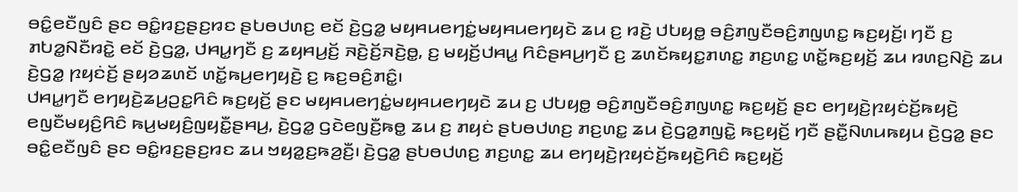ꤋꤢꤨ꤭ꤕꤢꤪꤜꤢꤨ ꤔꤢ ꤋꤢꤨ꤭ꤙꤢ꤬ꤔꤢ꤬ꤙꤢ ꤔꤝꤥꤓꤛꤢ꤬ ꤕꤢꤩ ꤢꤧ꤬ꤞꤤ꤭ ꤗꤟꤌꤣꤕꤚꤢꤦ꤭ꤗꤟꤌꤣꤕꤚꤟꤢꤧ ꤘꤣ ꤢ꤬ ꤙꤢꤧ꤬ ꤓꤝꤟꤥ꤭ ꤋꤢꤨ꤬ꤊꤜꤢꤪꤋꤢꤨ꤬ꤊꤜꤛꤢ꤭ ꤒꤢ꤬ꤟꤢꤩ꤬꤯ ꤚꤢꤪ ꤢ꤬ ꤊꤝꤤ꤭ꤡꤢꤪꤙꤢꤧ꤭ ꤕꤢꤩ ꤢꤧ꤬ꤞꤤ꤭, ꤓꤌꤣ꤭ꤚꤢꤪ ꤢ꤬ ꤘꤟꤌꤣ꤬ꤢꤩ꤬ ꤏꤢꤧ꤬ꤢꤩ꤬ꤏꤢꤧ꤬ꤥ꤭, ꤢ꤬ ꤗꤟꤢꤩ꤬ꤓꤌꤣ꤭ ꤖꤢꤨꤔꤌꤣ꤬ꤚꤢꤪ ꤢ꤬ ꤘꤛꤢꤩꤒꤟꤢ꤭ꤊꤛꤢ꤭ ꤊꤢ꤬ꤛꤢ꤭ ꤛꤢꤩ꤭ꤒꤢ꤬ꤟꤢꤩ꤬ ꤘꤣ ꤙꤛꤢ꤬ꤡꤢꤧ꤬ ꤘꤣ ꤢꤧ꤬ꤞꤤ꤭ ꤐꤟꤢꤦꤢꤩ꤬ ꤔꤟꤤꤘꤛꤢꤩ ꤛꤢꤩ꤭ꤒꤣ꤬ꤕꤚꤟꤢꤧ꤬ ꤢ꤬ ꤒꤢ꤬ꤋꤢꤨ꤬ꤊꤢꤨ꤭꤯
ꤓꤌꤣ꤭ꤚꤢꤪ ꤕꤚꤟꤢꤧ꤬ꤘꤣ꤬ꤑꤢ꤭ꤖꤢꤨ ꤒꤢ꤬ꤟꤢꤩ꤬ ꤔꤢ ꤗꤟꤌꤣꤕꤚꤢꤦ꤭ꤗꤟꤌꤣꤕꤚꤟꤢꤧ ꤘꤣ ꤢ꤬ ꤓꤝꤟꤥ꤭ ꤋꤢꤨ꤬ꤊꤜꤢꤪꤋꤢꤨ꤬ꤊꤜꤛꤢ꤭ ꤒꤢ꤬ꤟꤢꤩ꤬ ꤔꤢ ꤕꤚꤟꤢꤧ꤬ꤐꤟꤢꤦꤢꤩ꤬ꤒꤟꤢꤧ꤬ ꤕꤜꤢꤪꤗꤟꤢꤨ꤬ꤖꤢꤨ ꤒꤣ꤬ꤗꤟꤢꤨ꤬ꤜꤟꤢꤪ꤭ꤔꤌꤣ꤬, ꤢꤧ꤬ꤞꤤ꤭ ꤞꤢꤧꤕꤜꤢꤪ꤬ꤒꤥ꤭ ꤘꤣ ꤢ꤬ ꤊꤟꤢꤦ ꤔꤝꤥꤓꤛꤢ꤬ ꤊꤢ꤬ꤛꤢ꤭ ꤘꤣ ꤢꤧ꤬ꤞꤤ꤭ꤊꤜꤢꤧ꤭ ꤒꤢ꤬ꤟꤢꤩ꤬ ꤚꤢꤪ ꤔꤢꤪ꤭ꤡꤛꤣꤒꤟꤣ ꤢꤧ꤬ꤞꤤ꤭ ꤔꤢ ꤋꤢꤨ꤭ꤕꤢꤪꤜꤢꤨ ꤔꤢ ꤋꤢꤨ꤭ꤙꤢ꤬ꤔꤢ꤬ꤙꤢ ꤘꤣ ꤠꤟꤤ꤭ꤢ꤬ꤒꤤ꤬ꤢꤪ꤬꤯ ꤢꤧ꤬ꤞꤤ꤭ ꤔꤝꤥꤓꤛꤢ꤬ ꤊꤢ꤬ꤛꤢ꤭ ꤘꤣ ꤕꤚꤟꤢꤧ꤬ꤐꤟꤢꤦꤢꤩ꤬ꤒꤟꤢꤧ꤬ꤖꤢꤨ ꤒꤢ꤬ꤟꤢꤩ꤬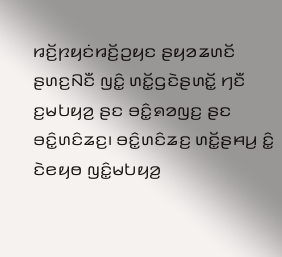ꤙꤢꤩ꤬ꤐꤟꤢꤦꤙꤢꤩ꤬ꤑꤟꤢ ꤔꤟꤤꤘꤛꤢꤩ ꤔꤛꤢ꤬ꤡꤢꤪ ꤜꤢꤨ꤭ ꤛꤢꤩ꤭ꤞꤢꤧꤔꤛꤢꤩ꤭ ꤚꤢꤪ ꤢ꤬ꤗꤝꤟꤤ꤬ ꤔꤢ ꤋꤢꤨ꤭ꤎꤤꤜꤢ꤬ ꤔꤢ ꤋꤢꤨ꤭ꤛꤢꤨꤘꤢ꤬꤯ ꤋꤢꤨ꤭ꤛꤢꤨꤘꤢ꤬ ꤛꤢꤩ꤭ꤔꤌꤣ꤬ ꤢꤨ꤭ ꤢꤧꤕꤟꤥ ꤜꤢꤨ꤭ꤗꤝꤟꤤ꤬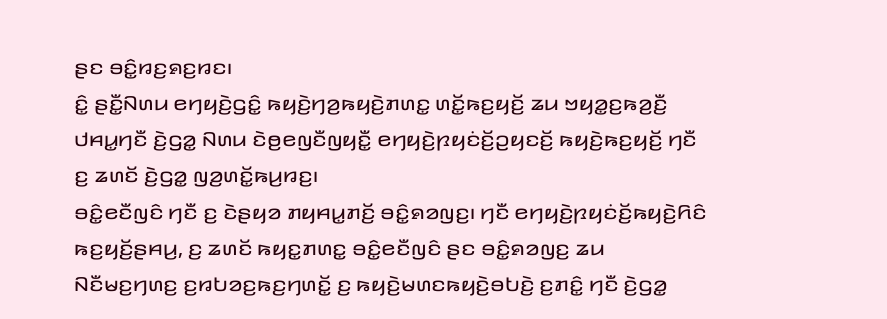ꤔꤢ ꤋꤢꤨ꤭ꤙꤢ꤬ꤎꤢ꤬ꤙꤢ꤯
ꤢꤨ꤭ ꤔꤢꤪ꤭ꤡꤛꤣ ꤕꤚꤟꤢꤧ꤬ꤞꤢꤨ꤭ ꤒꤟꤢꤧ꤬ꤚꤤ꤬ꤒꤟꤢꤧ꤬ꤊꤛꤢ꤭ ꤛꤢꤩ꤭ꤒꤢ꤬ꤟꤢꤩ꤬ ꤘꤣ ꤠꤟꤤ꤭ꤢ꤬ꤒꤤ꤬ꤢꤪ꤬ ꤓꤌꤣ꤭ꤚꤢꤪ ꤢꤧ꤬ꤞꤤ꤭ ꤡꤛꤣ ꤢꤧꤥ꤬ꤕꤜꤢꤪꤜꤟꤢꤪ꤭ ꤕꤚꤟꤢꤧ꤬ꤐꤟꤢꤦꤢꤩ꤬ꤑꤟꤢꤢꤩ꤬ ꤒꤟꤢꤧ꤬ꤒꤢ꤬ꤟꤢꤩ꤬ ꤚꤢꤪ ꤢ꤬ ꤘꤛꤢꤩ ꤢꤧ꤬ꤞꤤ꤭ ꤜꤤ꤬ꤛꤢꤩ꤭ꤒꤣ꤬ꤙꤢ꤬꤯
ꤋꤢꤨ꤭ꤕꤢꤪꤜꤢꤨ ꤚꤢꤪ ꤢ꤬ ꤢꤧꤔꤟꤤ ꤊꤟꤌꤣ꤭ꤊꤢꤩ꤬ ꤋꤢꤨ꤭ꤎꤤꤜꤢ꤬꤯ ꤚꤢꤪ ꤕꤚꤟꤢꤧ꤬ꤐꤟꤢꤦꤢꤩ꤬ꤒꤟꤢꤧ꤬ꤖꤢꤨ ꤒꤢ꤬ꤟꤢꤩ꤬ꤔꤌꤣ꤬, ꤢ꤬ ꤘꤛꤢꤩ ꤒꤟꤢ꤭ꤊꤛꤢ꤭ ꤋꤢꤨ꤭ꤕꤢꤪꤜꤢꤨ ꤔꤢ ꤋꤢꤨ꤭ꤎꤤꤜꤢ꤬ ꤘꤣ ꤡꤢꤪꤗꤢ꤬ꤚꤛꤢ꤬ ꤢ꤬ꤙꤝꤤꤢ꤬ꤒꤢ꤬ꤚꤛꤢꤩ꤭ ꤢ꤬ ꤒꤟꤢꤧ꤬ꤗꤛꤢꤒꤟꤢꤧ꤬ꤋꤝꤢꤧ꤬ ꤢ꤬ꤊꤢꤨ꤭ ꤚꤢꤪ ꤢꤧ꤬ꤞꤤ꤭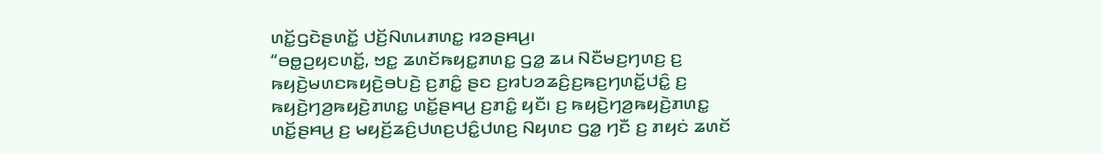ꤛꤢꤩ꤭ꤞꤢꤧꤔꤛꤢꤩ꤭ ꤓꤢꤩ꤬ꤡꤛꤣꤊꤛꤢ꤭ ꤙꤤꤔꤌꤣ꤬꤯
“ꤋꤥ꤭ꤑꤟꤢꤛꤢꤩ꤭, ꤠꤢ꤭ ꤘꤛꤢꤩꤒꤟꤢ꤭ꤊꤛꤢ꤭ ꤞꤤ꤭ ꤘꤣ ꤡꤢꤪꤗꤢ꤬ꤚꤛꤢ꤬ ꤢ꤬ ꤒꤟꤢꤧ꤬ꤗꤛꤢꤒꤟꤢꤧ꤬ꤋꤝꤢꤧ꤬ ꤢ꤬ꤊꤢꤨ꤭ ꤔꤢ ꤢ꤬ꤙꤝꤤꤘꤢꤨ꤬ꤢ꤬ꤒꤢ꤬ꤚꤛꤢꤩ꤭ꤓꤢꤨ꤭ ꤢ꤬ ꤒꤟꤢꤧ꤬ꤚꤤ꤬ꤒꤟꤢꤧ꤬ꤊꤛꤢ꤭ ꤛꤢꤩ꤭ꤔꤌꤣ꤬ ꤢ꤬ꤊꤢꤨ꤭ ꤟꤢꤪ꤯ ꤢ꤬ ꤒꤟꤢꤧ꤬ꤚꤤ꤬ꤒꤟꤢꤧ꤬ꤊꤛꤢ꤭ ꤛꤢꤩ꤭ꤔꤌꤣ꤬ ꤢ꤬ ꤗꤟꤢꤩ꤬ꤘꤢꤨ꤬ꤓꤛꤢ꤬ꤓꤢꤨ꤭ꤓꤛꤢ꤬ ꤡꤟꤛꤢ ꤞꤤ꤭ ꤚꤢꤪ ꤢ꤬ ꤊꤟꤢꤦ ꤘꤛꤢꤩ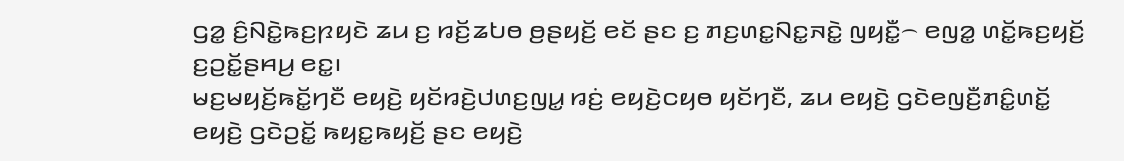ꤞꤤ꤭ ꤢꤨ꤬ꤡꤢꤧ꤭ꤒꤢ꤬ꤐꤟꤢꤧ ꤘꤣ ꤢ꤬ ꤙꤢꤩ꤬ꤘꤝꤥ ꤥ꤬ꤔꤟꤢꤩ꤬ ꤕꤢꤩ ꤔꤢ ꤢ꤬ ꤊꤢ꤬ꤛꤢ꤭ꤡꤢ꤭ꤏꤢꤧ꤭ ꤜꤟꤢꤪ꤭꤮ ꤕꤜꤤ꤭ ꤛꤢꤩ꤭ꤒꤢ꤬ꤟꤢꤩ꤬ ꤢ꤬ꤑꤢꤩ꤭ꤔꤌꤣ꤬ ꤕꤢ꤭꤯
ꤗꤢ꤬ꤗꤟꤢꤩ꤬ꤒꤢꤩ꤭ꤚꤢꤪ ꤕꤟꤢꤧ꤬ ꤟꤢꤩꤙꤢꤧ꤬ꤓꤛꤢ꤬ꤜꤣ꤭ ꤙꤢꤦ꤬ ꤕꤟꤢꤧ꤬ꤍꤟꤥ ꤟꤢꤩꤚꤢꤪ, ꤘꤣ ꤕꤟꤢꤧ꤬ ꤞꤢꤧꤕꤜꤢꤪ꤬ꤊꤢꤨ꤭ꤛꤢꤩ꤭ ꤕꤟꤢꤧ꤬ ꤞꤢꤧꤑꤢꤩ꤭ ꤒꤟꤢ꤭ꤒꤟꤢꤩ꤬ ꤔꤢ ꤕꤟꤢꤧ꤬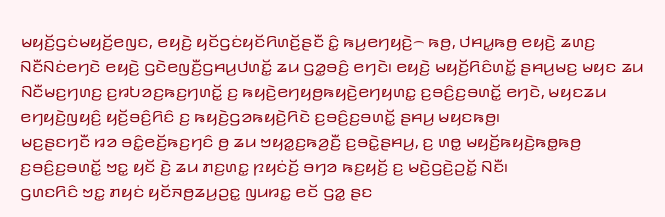ꤗꤟꤢꤩ꤬ꤞꤢꤦꤗꤟꤢꤩ꤬ꤕꤜꤢ, ꤕꤟꤢꤧ꤬ ꤟꤢꤩꤞꤢꤦꤟꤢꤩꤖꤛꤢꤩ꤬ꤔꤢꤪ ꤢꤨ꤭ ꤒꤣ꤬ꤕꤚꤟꤢꤧ꤬꤮ ꤒꤥ꤬, ꤓꤌꤣ꤭ꤒꤥ꤬ ꤕꤟꤢꤧ꤬ ꤘꤛꤢ꤬ ꤡꤢꤪꤡꤢꤦꤕꤚꤢꤧ ꤕꤟꤢꤧ꤬ ꤞꤢꤧꤕꤜꤢꤪ꤬ꤞꤌꤣ꤬ꤓꤛꤢꤩ꤭ ꤘꤣ ꤞꤤ꤭ꤋꤢꤨ꤬ ꤕꤚꤢꤧ꤯ ꤕꤟꤢꤧ꤬ ꤗꤟꤢꤩ꤬ꤖꤢꤨꤛꤢꤩ꤭ ꤔꤌꤣ꤬ꤗꤢ꤬ ꤗꤟꤢ ꤘꤣ ꤡꤢꤪꤗꤢ꤬ꤚꤛꤢ꤬ ꤢ꤬ꤙꤝꤤꤢ꤬ꤒꤢ꤬ꤚꤛꤢꤩ꤭ ꤢ꤬ ꤒꤟꤢꤧ꤬ꤕꤚꤟꤥ꤬ꤒꤟꤢꤧ꤬ꤕꤚꤟꤛꤢ꤭ ꤢ꤬ꤋꤢꤨ꤬ꤢ꤬ꤋꤛꤢꤩ꤭ ꤕꤚꤢꤧ, ꤗꤟꤢꤘꤣ ꤕꤚꤟꤢꤧ꤬ꤜꤟꤢꤨ꤬ ꤟꤢꤩ꤬ꤋꤢꤨ꤬ꤖꤢꤨ ꤢ꤬ ꤒꤟꤢꤧ꤬ꤞꤤꤒꤟꤢꤧ꤬ꤖꤢꤧ ꤢ꤬ꤋꤢꤨ꤬ꤢ꤬ꤋꤛꤢꤩ꤭ ꤔꤌꤣ꤬ ꤗꤟꤢꤒꤥ꤬꤯
ꤗꤢ꤬ꤔꤢꤚꤢꤪ ꤙꤤ ꤋꤢꤨ꤭ꤕꤢꤩ꤬ꤒꤢ꤬ꤚꤢꤨ ꤥ꤬ ꤘꤣ ꤠꤟꤤ꤭ꤢ꤬ꤒꤤ꤬ꤢꤪ꤬ ꤢ꤬ꤋꤢꤧ꤭ꤔꤌꤣ꤬, ꤢ꤬ ꤛꤥ꤭ ꤗꤟꤢꤩ꤬ꤒꤟꤢꤧ꤬ꤒꤥ꤭ꤒꤥ꤬ ꤢ꤬ꤋꤢꤨ꤬ꤢ꤬ꤋꤛꤢꤩ꤭ ꤠꤢ꤭ ꤟꤢꤩ ꤢꤧ꤬ ꤘꤣ ꤊꤢ꤬ꤛꤢ꤭ ꤐꤟꤢꤦꤢꤩ꤬ ꤋꤚꤤ ꤒꤢ꤬ꤟꤢꤩ꤬ ꤢ꤬ ꤗꤢꤧ꤬ꤞꤢꤧ꤬ꤑꤢꤩ꤭ ꤡꤢꤪ꤯
ꤞꤛꤢꤖꤢꤨ ꤠꤢ꤭ ꤊꤟꤢꤦ ꤟꤢꤩꤏꤥ꤬ꤘꤣ꤬ꤑꤢ꤭ ꤜꤣꤙꤢ꤭ ꤕꤢꤩ ꤞꤤ꤭ ꤔꤢ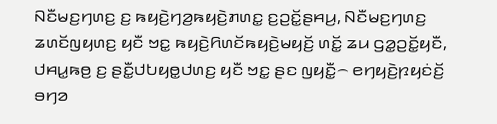ꤡꤢꤪꤗꤢ꤬ꤚꤛꤢ꤬ ꤢ꤬ ꤒꤟꤢꤧ꤬ꤚꤤ꤬ꤒꤟꤢꤧ꤬ꤊꤛꤢ꤭ ꤢ꤬ꤑꤢꤩ꤭ꤔꤌꤣ꤬, ꤡꤢꤪꤗꤢ꤬ꤚꤛꤢ꤬ ꤘꤛꤢꤩꤜꤟꤛꤢ꤬ ꤟꤢꤪ ꤠꤢ꤭ ꤒꤟꤢꤧ꤬ꤖꤛꤢꤩꤒꤟꤢꤧ꤬ꤗꤟꤢꤩ꤬ ꤛꤢꤩ꤭ ꤘꤣ ꤞꤤ꤭ꤑꤢꤩ꤭ꤟꤢꤪ, ꤓꤌꤣ꤭ꤒꤥ꤬ ꤢ꤬ ꤔꤢꤪ꤭ꤓꤝꤟꤥ꤭ꤓꤛꤢ꤬ ꤟꤢꤪ ꤠꤢ꤭ ꤔꤢ ꤜꤟꤢꤪ꤭꤮ ꤕꤚꤟꤢꤧ꤬ꤐꤟꤢꤦꤢꤩ꤬ ꤋꤚꤤ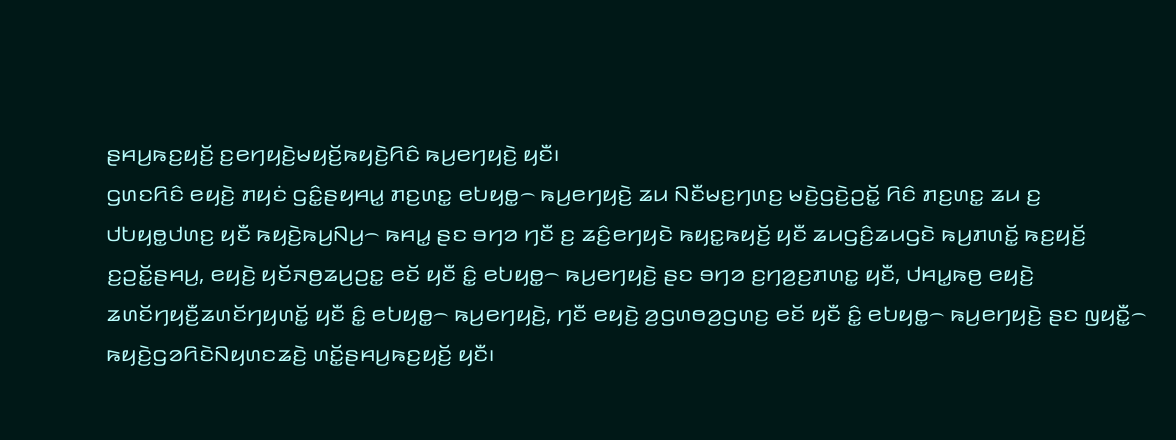ꤔꤌꤣ꤬ꤒꤢ꤬ꤟꤢꤩ꤬ ꤢ꤬ꤕꤚꤟꤢꤧ꤬ꤗꤟꤢꤩ꤬ꤒꤟꤢꤧ꤬ꤖꤢꤨ ꤒꤣ꤬ꤕꤚꤟꤢꤧ꤬ ꤟꤢꤪ꤯
ꤞꤛꤢꤖꤢꤨ ꤕꤟꤢꤧ꤬ ꤊꤟꤢꤦ ꤞꤢꤨ꤭ꤔꤟꤌꤣ꤭ ꤊꤢ꤬ꤛꤢ꤭ ꤕꤝꤟꤥ꤭꤮ ꤒꤣ꤬ꤕꤚꤟꤢꤧ꤬ ꤘꤣ ꤡꤢꤪꤗꤢ꤬ꤚꤛꤢ꤬ ꤗꤢꤧ꤬ꤞꤢꤧ꤬ꤑꤢꤩ꤭ ꤖꤢꤨ ꤊꤢ꤬ꤛꤢ꤭ ꤘꤣ ꤢ꤬ ꤓꤝꤟꤥ꤭ꤓꤛꤢ꤬ ꤟꤢꤪ ꤒꤟꤢꤧ꤬ꤒꤣ꤬ꤡꤣ꤬꤮ ꤒꤌꤣ꤭ ꤔꤢ ꤋꤚꤤ ꤚꤢꤪ ꤢ꤬ ꤘꤢꤨ꤬ꤕꤚꤟꤢꤧ ꤒꤟꤢ꤭ꤒꤟꤢꤩ꤬ ꤟꤢꤪ ꤘꤣꤞꤢꤨ꤬ꤘꤣꤞꤢꤧ ꤒꤣ꤬ꤊꤛꤢꤩ꤭ ꤒꤢ꤬ꤟꤢꤩ꤬ ꤢ꤬ꤑꤢꤩ꤭ꤔꤌꤣ꤬, ꤕꤟꤢꤧ꤬ ꤟꤢꤩꤏꤥ꤬ꤘꤣ꤬ꤑꤢ꤭ ꤕꤢꤩ ꤟꤢꤪ ꤢꤨ꤭ ꤕꤝꤟꤥ꤭꤮ ꤒꤣ꤬ꤕꤚꤟꤢꤧ꤬ ꤔꤢ ꤋꤚꤤ ꤢ꤬ꤚꤤ꤬ꤢ꤬ꤊꤛꤢ꤭ ꤟꤢꤪ, ꤓꤌꤣ꤭ꤒꤥ꤬ ꤕꤟꤢꤧ꤬ ꤘꤛꤢꤩꤚꤟꤢꤪ꤬ꤘꤛꤢꤩꤚꤟꤛꤢꤩ꤭ ꤟꤢꤪ ꤢꤨ꤭ ꤕꤝꤟꤥ꤭꤮ ꤒꤣ꤬ꤕꤚꤟꤢꤧ꤬, ꤚꤢꤪ ꤕꤟꤢꤧ꤬ ꤤ꤬ꤞꤛꤥꤤ꤬ꤞꤛꤢ꤬ ꤕꤢꤩ ꤟꤢꤪ ꤢꤨ꤭ ꤕꤝꤟꤥ꤭꤮ ꤒꤣ꤬ꤕꤚꤟꤢꤧ꤬ ꤔꤢ ꤜꤟꤢꤪ꤭꤮ ꤒꤟꤢꤧ꤬ꤞꤤꤖꤢꤧꤡꤟꤛꤢꤘꤢꤧ꤬ ꤛꤢꤩ꤭ꤔꤌꤣ꤬ꤒꤢ꤬ꤟꤢꤩ꤬ ꤟꤢꤪ꤯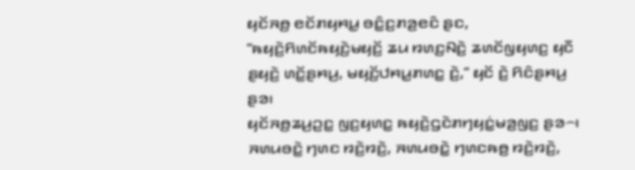ꤟꤢꤩꤏꤥ꤬ ꤕꤢꤩꤊꤟꤌꤣ꤭ ꤋꤢꤨ꤭ꤢ꤬ꤊꤤ꤬ꤕꤢꤨ ꤔꤢ, “ꤒꤟꤢꤧ꤬ꤖꤛꤢꤩꤒꤟꤢꤧ꤬ꤗꤟꤢꤩ꤬ ꤘꤣ ꤙꤛꤢ꤬ꤡꤢꤧ꤬ ꤘꤛꤢꤩꤜꤟꤛꤢ꤬ ꤟꤢꤪ ꤔꤟꤢꤧ꤬ ꤛꤢꤩ꤭ꤔꤌꤣ꤬, ꤗꤟꤢꤩ꤬ꤓꤌꤣ꤭ꤊꤛꤢ꤭ ꤢꤧ꤬,” ꤟꤢꤩ ꤢꤧ꤬ ꤖꤢꤨꤔꤌꤣ꤬ ꤔꤤ꤯
ꤟꤢꤩꤏꤥ꤬ꤘꤣ꤬ꤑꤢ꤭ ꤜꤢ꤬ꤟꤛꤢ꤭ ꤒꤟꤢꤧ꤬ꤞꤢꤧꤊꤚꤟꤢꤦ꤭ꤗꤤ꤬ꤜꤢ꤬ ꤔꤤ꤮꤯ ꤏꤛꤣꤋꤢꤧ꤭ ꤚꤛꤢ ꤙꤢꤧ꤬ꤙꤢꤧ꤬, ꤏꤛꤣꤋꤢꤧ꤭ ꤚꤛꤢꤒꤥ꤬ ꤙꤢꤧ꤬ꤙꤢꤧ꤬,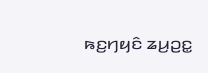ꤒꤢ꤬ꤚꤟꤢꤨ ꤘꤣ꤬ꤑꤢ꤭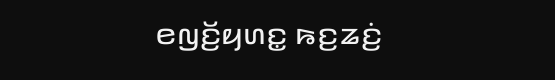ꤕꤜꤢꤩ꤬ꤟꤛꤢ꤭ ꤒꤢ꤬ꤘꤢꤦ꤬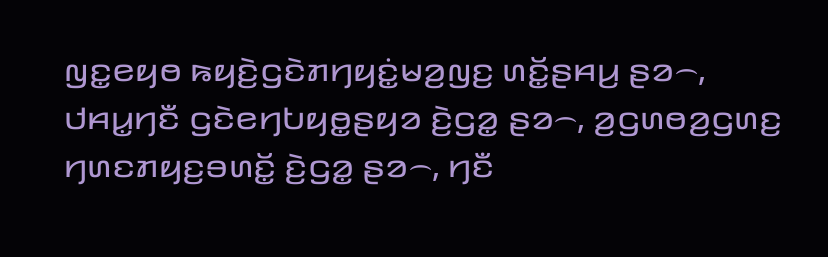ꤜꤢ꤭ꤕꤟꤥ ꤒꤟꤢꤧ꤬ꤞꤢꤧꤊꤚꤟꤢꤦ꤭ꤗꤤ꤬ꤜꤢ꤬ ꤛꤢꤩ꤭ꤔꤌꤣ꤬ ꤔꤤ꤮, ꤓꤌꤣ꤭ꤚꤢꤪ ꤞꤢꤧꤕꤚꤝꤟꤥ꤭ꤔꤟꤤ ꤢꤧ꤬ꤞꤤ꤭ ꤔꤤ꤮, ꤤ꤬ꤞꤛꤥꤤ꤬ꤞꤛꤢ꤬ ꤚꤛꤢꤊꤟꤢ꤬ꤋꤛꤢꤩ꤭ ꤢꤧ꤬ꤞꤤ꤭ ꤔꤤ꤮, ꤚꤢꤪ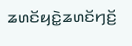ꤘꤛꤢꤩꤟꤢꤧ꤭ꤘꤛꤢꤩꤚꤢꤩ꤬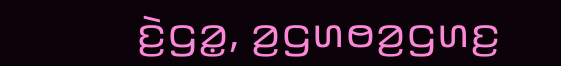ꤢꤧ꤬ꤞꤤ꤭, ꤤ꤬ꤞꤛꤥꤤ꤬ꤞꤛꤢ꤬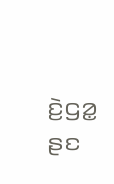ꤢꤧ꤬ꤞꤤ꤭ ꤔꤢ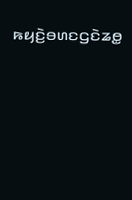ꤒꤟꤢꤧ꤬ꤋꤛꤢꤞꤢꤧꤘꤥ꤭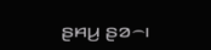ꤔꤌꤣ꤬ ꤔꤤ꤮꤯